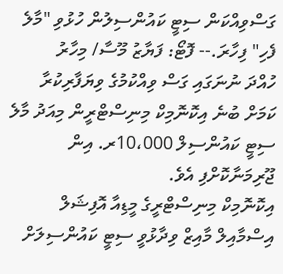ގަސްވިއްކަން ސިޓީ ކައުންސިލުން ހުޅުވި "މާލެ ފެހި" ފިހާރަ.-- ފޮޓޯ: ފަޔާޒު މޫސާ/ މިހާރު
ހުއްދަ ނުނަގައި ގަސް ވިއްކުމުގެ ވިޔަފާރިކުރާ ކަމަށް ބުނެ އިކޮނޮމިކް މިނިސްޓްރީން މިއަދު މާލެ ސިޓީ ކައުންސިލް 10،000ރ. އިން ޖޫރިމަނާކޮށްފި އެވެ.
އިކޮނޮމިކް މިނިސްޓްރީގެ މީޑިއާ އޮފިޝަލް އިސްމާއިލް މާއިޒް ވިދާޅުވީ ސިޓީ ކައުންސިލަށް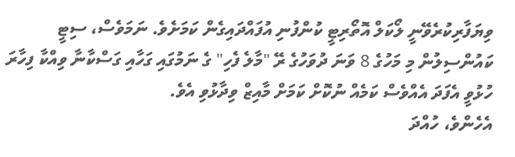ވިޔަފާރިކުރެވޭނީ ލޯކަލް އޮތޯރިޓީ ކުންފުނި އުފައްދައިގެން ކަމަށެވެ. ނަމަވެސް، ސިޓީ ކައުންސިލުން މި މަހުގެ 8 ވަނަ ދުވަހުގެ ރޭ "މާލެ ފެހި" ގެ ނަމުގައި ގަހާއި ގަސްކާނާ ވިއްކާ ފިހާރަ ހުޅުވީ އެފަދަ އެއްވެސް ކަމެއް ނުކޮށް ކަމަށް މާއިޒް ވިދާޅުވި އެވެ.
އެހެންވެ، ހުއްދަ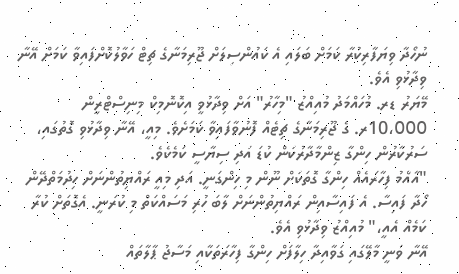ނުހޯދާ ވިޔަފާރިކުރާ ކަމަށް ބަލައި އެ ކައުންސިލަށް ޖޫރިމަނާގެ ޗިޓް ހަވާލުކޮށްފައިވާ ކަމަށް އޭނާ ވިދާޅުވި އެވެ.
މޭޔަރު ޑރ. މުހައްމަދު މުއިއްޒު "މިހާރު" އަށް ވިދާޅުވީ އިކޮނޮމިކް މިނިސްޓްރީން 10،000ރ. ގެ ޖޫރިމަނާގެ ޗިޓެއް ފޮނުވާފައިވާ ކަމަށެވެ. މިއީ، އޭނާ ވިދާޅުވި ގޮތުގައި، ސަރުކާރުން ހިންގާ ޒިންމާދާރުކަން ކުޑަ އަދި ސިޔާސީ ކަމެކެވެ.
"އާއްމު ފިހާރައެއް ހިންގާ ގޮތަކަށް ނޫން މި ހިންގަނީ. އަދި މިއީ ރައްޔިތުންނަށް ހިދުމަތްދޭން ހޯދާ ފައިސާ. އެ ފައިސާއިން ރައްޔިތުންނަށް ލާބަ ހުރި މަސައްކަތް މި ކުރަނީ. އެގޮތަށް ކުރާ ކަމެއް އެއީ،" މުއިއްޒު ވިދާޅުވި އެވެ.
އޭނާ ވަނީ މާލޭގައި ގަވާއިދާ ހިލާފަށް ހިންގާ ފިހާރަތަކާއި މަސާޖު ޕާލާތައް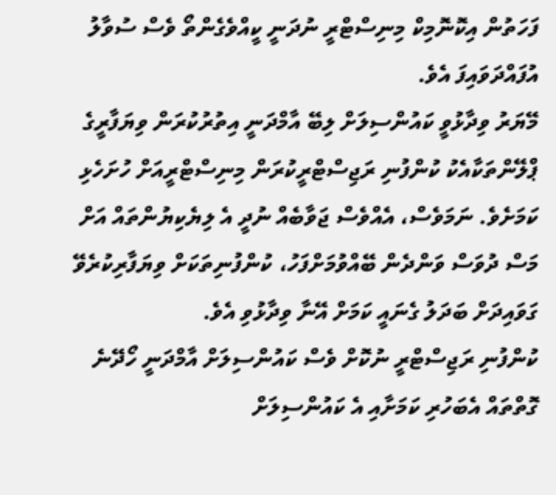ފަހަތުން އިކޮނޮމިކް މިނިސްޓްރީ ނުދަނީ ކީއްވެގެންތޯ ވެސް ސުވާލު އުފައްދަވައިފަ އެވެ.
މޭޔަރު ވިދާޅުވީ ކައުންސިލަށް ލިބޭ އާމްދަނީ އިތުރުކުރަން ވިޔަފާރީގެ ޕްލޭންތަކާއެކު ކުންފުނި ރަޖިސްޓްރީކުރަން މިނިސްޓްރީއަށް ހުށަހެޅި ކަމަށެވެ. ނަމަވެސް، އެއްވެސް ޖަވާބެއް ނުދީ އެ ލިޔެކިޔުންތައް އަށް މަސް ދުވަސް ވަންދެން ބޭއްވުމަށްފަހު، ކުންފުނިތަކަށް ވިޔަފާރިކުރެވޭ ގަވައިދަށް ބަދަލު ގެނައީ ކަމަށް އޭނާ ވިދާޅުވި އެވެ.
ކުންފުނި ރަޖިސްޓްރީ ނުކޮށް ވެސް ކައުންސިލަށް އާމްދަނީ ހޯދޭނެ ގޮތްތައް އެބަހުރި ކަމަށާއި އެ ކައުންސިލަށް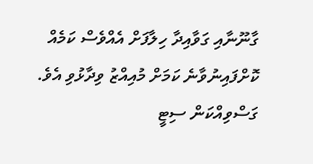ގާނޫނާއި ގަވާއިދާ ހިލާފަށް އެއްވެސް ކަމެއް ކޮށްފައިނުވާނެ ކަމަށް މުއިއްޒު ވިދާޅުވި އެވެ.
ގަސްވިއްކަން ސިޓީ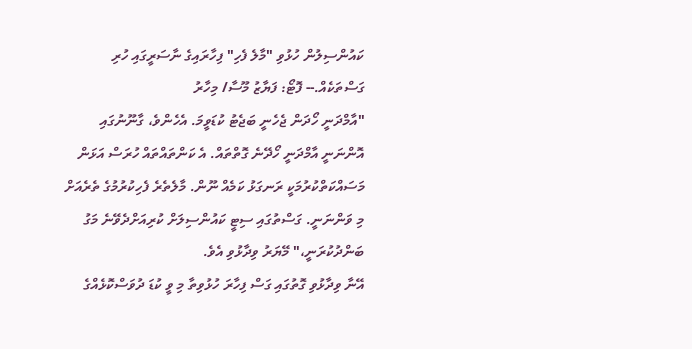ކައުންސިލުން ހުޅުވި "މާލެ ފެހި" ފިހާރައިގެ ނާސަރީގައި ހުރި ގަސްތަކެއް.-- ފޮޓޯ: ފަޔާޒު މޫސާ/ މިހާރު
"އާމްދަނީ ހޯދަން ޖެހެނީ ބަޖެޓު ކުޑަވީމަ. އެހެންވެ، ގާނޫނުގައި އޮންނަނީ އާމްދަނީ ހޯދޭނެ ގޮތްތައް. އެ ކަންތައްތައް ހުރަސް އަޅަން މަސައްކަތްކުރުމަކީ ރަނގަޅު ކަމެއް ނޫން. މާލެތެރެ ފެހިކުރުމުގެ ތެރެއަށް މި ވަންނަނީ. ގަސްތުގައި ސިޓީ ކައުންސިލަށް ކުރިއަށްދެވޭނެ މަގު ބަންދުކުރަނީ،" މޭޔަރު ވިދާޅުވި އެވެ.
އޭނާ ވިދާޅުވި ގޮތުގައި ގަސް ފިހާރަ ހުޅުވިތާ މި ވީ ކުޑަ ދުވަސްކޮޅެއްގެ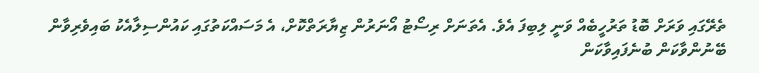ތެރޭގައި ވަރަށް ބޮޑު ތަރުހީބެއް ވަނީ ލިބިފަ އެވެ. އެތަނަށް ރިސޯޓު އޯނަރުން ޒިޔާރަތްކޮށް، އެ މަސައްކަތުގައި ކައުންސިލާއެކު ބައިވެރިވާން ބޭނުންވާކަން ބުނެފައިވާކަން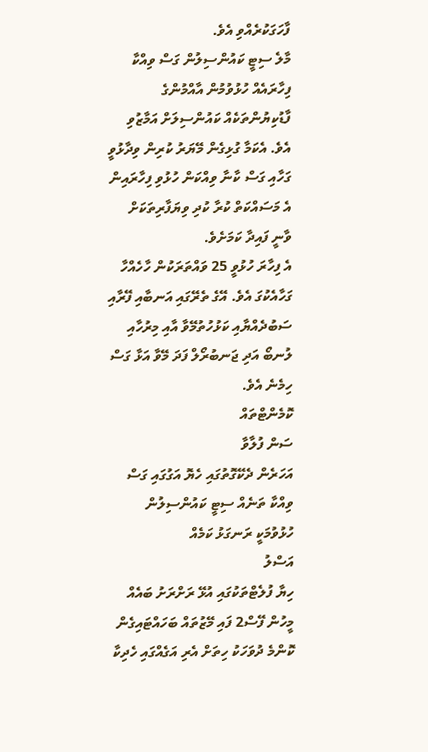ފާހަގަކުރެއްވި އެވެ.
މާލެ ސިޓީ ކައުންސިލުން ގަސް ވިއްކާ ފިހާރައެއް ހުޅުވުމުން އާއްމުންގެ ފާޑުކިޔުންތަކެއް ކައުންސިލަށް އަމާޒުވި އެވެ. އެކަމާ ގުޅިގެން މޭޔަރު ކުރިން ވިދާޅުވީ ގަހާއި ގަސް ކާނާ ވިއްކަން ހުޅުވި ފިހާރައިން އެ މަސައްކަތް ކުރާ ކުދި ވިޔަފާރިތަކަށް ވާނީ ފައިދާ ކަމަށެވެ.
އެ ފިހާރަ ހުޅުވީ 25 ވައްތަރަކުން ހާހެއްހާ ގަހާއެކުގަ އެވެ. އޭގެ ތެރޭގައި އަނބާއި ފޭރާއި ސަބުދެއްޔާއި ކަޅުހުތުމޭވާ އާއި މިރުހާއި ލުނބޯ އަދި ޖަނބުރޯލް ފަދަ މޭވާ އަޅާ ގަސް ހިމެނެ އެވެ.
ކޮމެންޓްތައް
ސަން ފުލާވާ
އަހަރެން ދެކޭގޮތުގައި ހެޔޮ އަގުގައި ގަސް ވިއްކާ ތަނެއް ސިޓީ ކައުންސިލުން ހުޅުވުމަކީ ރަނގަޅު ކަމެއް
އަސްލު
ހިޔާ ފުލެޓްތަކުގައި އުޅޭ ރަށްރަށު ބައެއް މީހުން ފޭސް2 ފައި މޭޒުތައް ބަހައްޓައިގެން ކޮންމެ ދުވަހަކު ހިތަށް އެރި އަގެއްގައި ހެދިކާ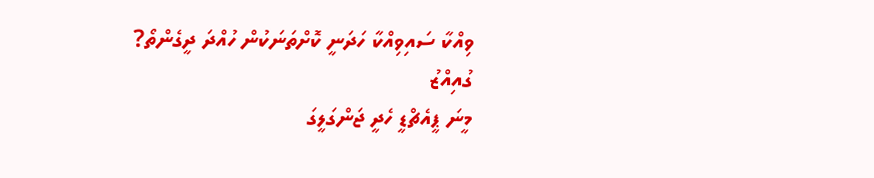ވިއްކާ ސައިވިއްކާ ހަދަނީ ކޮށްތަނަކުން ހުއްދަ ދީގެންތޯ?
ގުއިއްޒު
މީނަ ޕީއެޗްޑީ ހެދީ ޖަންގަލީގަ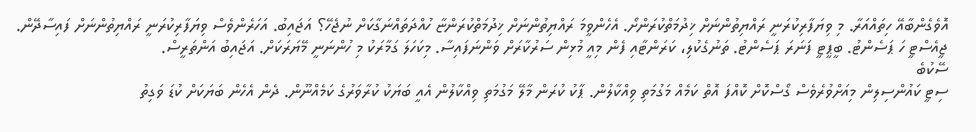އޮވެގެންބާއޭ ހިތައްއަރާ. މި ވިޔަފާރިކުރަނީ ރައްޔިތުންނަށް ޚިދުމަތްކުރަންށޯ. އެހެންވީމަ ރައްޔިތުންނަށް ޚިދުމަތްކުރަންޏާ ހުއްދަތައްނަގާކަށް ނުޖެހޭ؟ އަޖައިބު. އަހަރެންވެސް ވިޔަފާރިކުރަނީ ރައްޔިތުންނަށް ފައިސާދޭން. ޖީއެސްޓީ ހަ ޕަސެންޓު. ބީޕީޓީ ފަނަރަ ޕަސެންޓު. ތަނުގެކުލި، ކަރަންޓާއި ފެން މިއީ މުޅިން ސަރުކާރަށް ވަންނަފައިސާ. މިކަހަލަ ގަމާރަކު މި ހުންނަނީ މޭޔަރަކަށް. އަޖައިބު އަންތަރީސް.
ސޭކުބެ
ސިޓީ ކައުންސިލިން މިއަށްވުރެވެސް ގޯސްކޮށް ކޮއްފަ އޮތް ކަމެއް މަގުމަތި ވިއްކާލުން. ޕާކު ކުރަން މާލޭ މަގުމަތި ވިއްކާލުން އެއީ ބަޔަކު ކުރާވަރުގެ ކަމެއްނޫން. ދެން އެހެން ބަޔަކަށް ކުޑަ ވަގިތު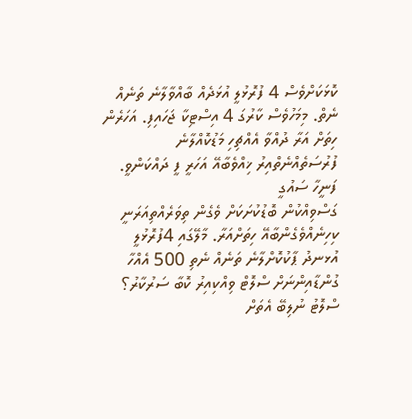ކޮޅަކަށްވެސް 4 ފުރޮޅުލީ އުޅަދެއް ބާއްވާލާނެ ތަނެއް ނެތް. މިމަހުވެސް ކާރުގަ 4 އިސްޓިކާ ޖަހައިފި. އަހަރެން ހިތަށް އަރާ ދުއްވާ އެއްޗިހި މަޑުކޮއްލާނެ ފުރުސަތެއްނެތްއިރު ޚިއްވެބާއޭ އަހަރީ ފީ ދައްކަންވީ.
ފަނީހާ ސައުގީ
ގަސްވިއްކުން ބޮޑުކުށަކަށް ވެގެން ތިވަރެއްތިއަރަނީ ކިހިނެއްވެގެންބާއޭ ހިތަށްއަރާ. މާލޭގައި 4ފުރޮޅުލީ އުޅނދު ޕާކުކޮށްލާނެ ތަނެއް ނެތި 500 އެއްހާ ގުންޑާއިންނަށް ސްލޮޓް ވިއްކިއިރު ކޮބާ ސަރުކާރު؟ ސްލޮޓު ނުލިބޭ އެތަށް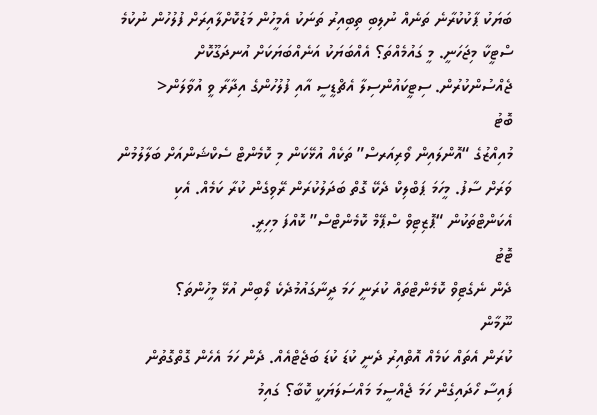ބަޔަކު ޕާކުކުރާނެ ތަނެއް ނުލިބި ތިބިއިރު ތަނަކު އެމީހުން މަޑުކޮށްލާއިރަށް ފުލުހުން ނުކުމެ ސްޓީކާ މިޖަހަނީ. މީ ގައުމެއްތަ؟ އެއްބަޔަކު އަނެއްބަޔަކަށް އުނދަގޫކޮށް ޖެއްސުންކުރުން. ސިޓީކައުންސިލާ އެޗްޑީސީ އާއި ފުލުހުންގެ އިދާރާ ވީ އުވާލަން<
ބޮޓު
މުއިއްޒުގެ “އޮންލައިން ވޯރިއަރސް” ތަކެއް އުޅޭކަން މި ކޮމެންޓް ސެކްޝަންއަށް ބަލާލުމުން ވަރަށް ސާފު. މީހަމަ ޕަބްލިކް ދެކޭ ގޮތް ބަދަލުކުރަން ރޭވިގެން ކުރާ ކަމެއް. އެކި އެކަންޓްތަކުން “ޕޮޒިޓިވް ސްޕޭމް ކޮމެންޓްސް” ކޮއްފަ މިހިރީ.
ޓޮޓު
ދެން ނެގެޓިވް ކޮމެންޓްތައް ކުރަނީ ހަމަ ދީނާގައުމުދެކެ ލޯބިން އުޅޭ މީހުންތަ؟
ނޫމާން
ކުރަން އެތައް ކަމެއް އޮތްއިރު ދެނީ ކުޑަ ކުޑަ ބަޖެޓްއެއް. ދެން ހަމަ އެހެން ގޮތްގޮތުން ފައިސާ ހޯދައިގެން ހަމަ ޖެއްސީމަ މައްސަލަޔަކީ ކޮބާ؟ ގައިމު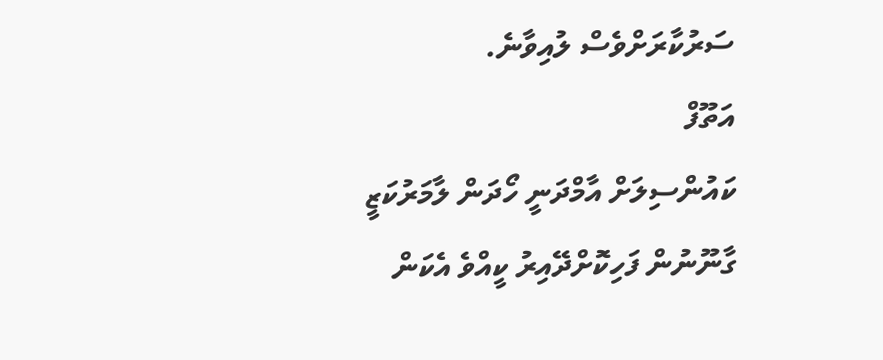ސަރުކާރަށްވެސް ލުއިވާނެ.
އަތޫފް
ކައުންސިލަށް އާމްދަނީ ހޯދަން ލާމަރުކަޒީ ގާނޫނުން ފަހިކޮށްދޭއިރު ކީއްވެ އެކަން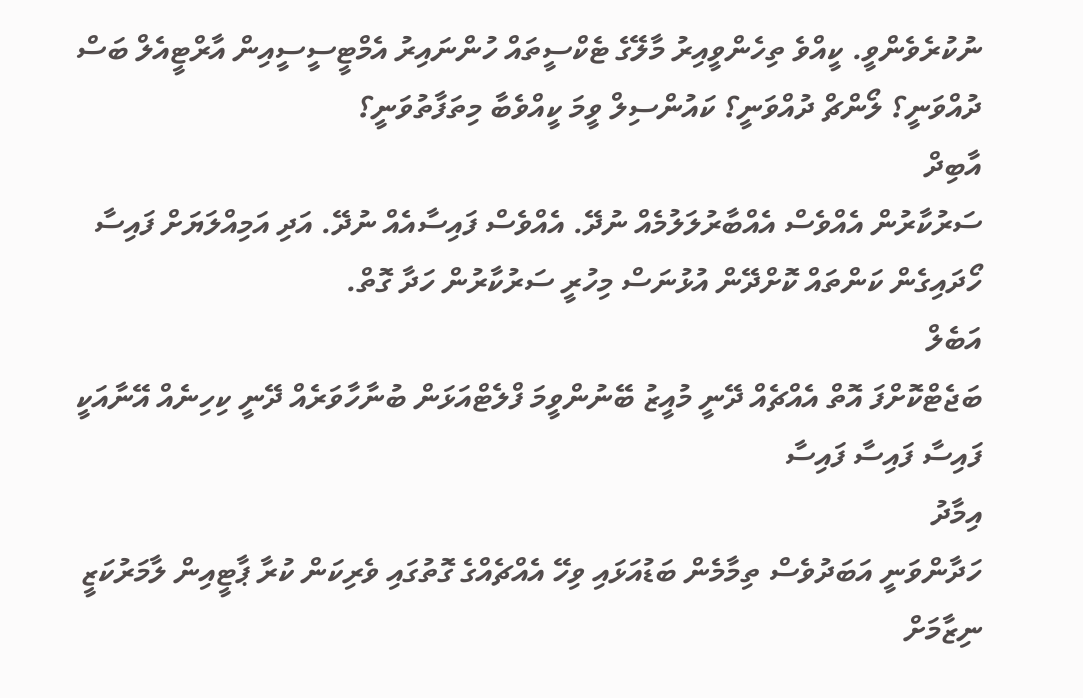ނުކުރެވެންވީ. ކީއްވެ ތިހެންވީއިރު މާލޭގެ ޓެކްސީތައް ހުންނައިރު އެމްޓީސީސީއިން އާރްޓީއެލް ބަސް ދުއްވަނީ؟ ލޯންޗް ދުއްވަނީ؟ ކައުންސިލް ވީމަ ކީއްވެބާ މިތަފާތުވަނީ؟
އާބިދް
ސަރުކާރުން އެއްވެސް އެއްބާރުލަލުމެއް ނުދޭ. އެއްވެސް ފައިސާއެއް ނުދޭ. އަދި އަމިއްލަޔަށް ފައިސާ ހޯދައިގެން ކަންތައް ކޮށްދޭން އުޅުނަސް މިހުރީ ސަރުކާރުން ހަދާ ގޮތް.
އަބެލް
ބަޖެޓްކޮށްފަ އޮތް އެއްޗެއް ދޭނީ މުއީޒު ބޭނުންވީމަ ފްލެޓްއަޅަން ބުނާހާވަރެއް ދޭނީ ކިހިނެއް އޭނާއަކީ ފައިސާ ފައިސާ ފައިސާ
އިމާދު
ހަދާންވަނީ އަބަދުވެސް ތިމާމެން ބަޑުއަޅައި ވިހޭ އެއްޗެއްގެ ގޮތުގައި ވެރިކަން ކުރާ ޕާޓީއިން ލާމަރުކަޒީ ނިޒާމަށް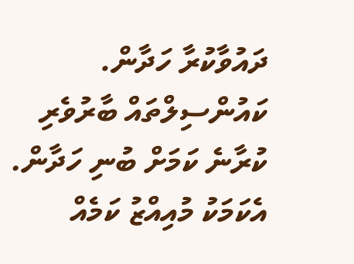ދައުވާކުރާ ހަދާން. ކައުންސިލްތައް ބާރުވެރި ކުރާނެ ކަމަށް ބުނި ހަދާން. އެކަމަކު މުއިއްޒު ކަމެއް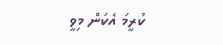ކުރީމަ އެކަން މިވީ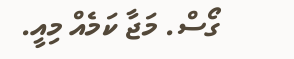ގޯސް. މަޖާ ކަމެއް މިއީ.